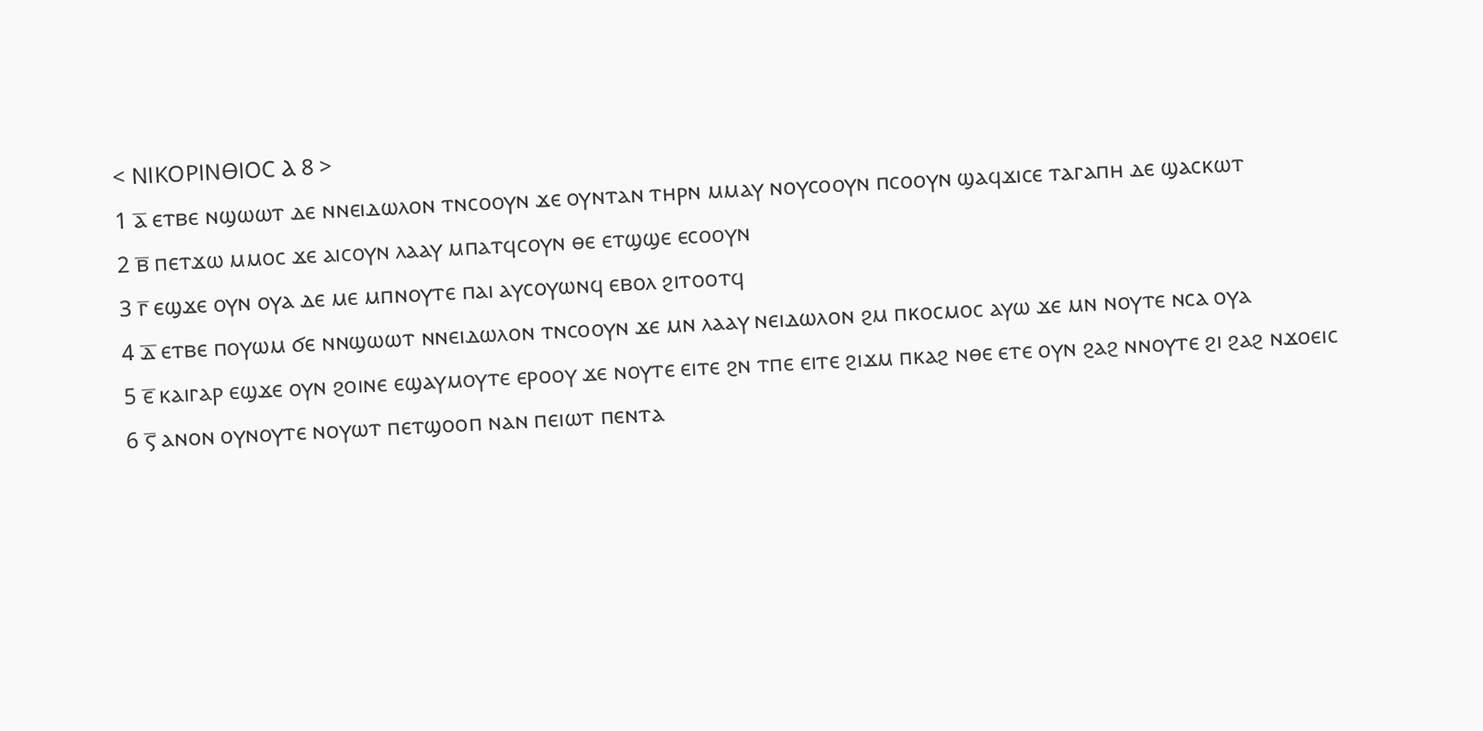< ⲚⲒⲔⲞⲢⲒⲚⲐⲒⲞⲤ Ⲁ 8 >
1 ⲁ̅ ⲉⲧⲃⲉ ⲛϣⲱⲱⲧ ⲇⲉ ⲛⲛⲉⲓⲇⲱⲗⲟⲛ ⲧⲛⲥⲟⲟⲩⲛ ϫⲉ ⲟⲩⲛⲧⲁⲛ ⲧⲏⲣⲛ ⲙⲙⲁⲩ ⲛⲟⲩⲥⲟⲟⲩⲛ ⲡⲥⲟⲟⲩⲛ ϣⲁϥϫⲓⲥⲉ ⲧⲁⲅⲁⲡⲏ ⲇⲉ ϣⲁⲥⲕⲱⲧ
2 ⲃ̅ ⲡⲉⲧϫⲱ ⲙⲙⲟⲥ ϫⲉ ⲁⲓⲥⲟⲩⲛ ⲗⲁⲁⲩ ⲙⲡⲁⲧϥⲥⲟⲩⲛ ⲑⲉ ⲉⲧϣϣⲉ ⲉⲥⲟⲟⲩⲛ
3 ⲅ̅ ⲉϣϫⲉ ⲟⲩⲛ ⲟⲩⲁ ⲇⲉ ⲙⲉ ⲙⲡⲛⲟⲩⲧⲉ ⲡⲁⲓ ⲁⲩⲥⲟⲩⲱⲛϥ ⲉⲃⲟⲗ ϩⲓⲧⲟⲟⲧϥ
4 ⲇ̅ ⲉⲧⲃⲉ ⲡⲟⲩⲱⲙ ϭⲉ ⲛⲛϣⲱⲱⲧ ⲛⲛⲉⲓⲇⲱⲗⲟⲛ ⲧⲛⲥⲟⲟⲩⲛ ϫⲉ ⲙⲛ ⲗⲁⲁⲩ ⲛⲉⲓⲇⲱⲗⲟⲛ ϩⲙ ⲡⲕⲟⲥⲙⲟⲥ ⲁⲩⲱ ϫⲉ ⲙⲛ ⲛⲟⲩⲧⲉ ⲛⲥⲁ ⲟⲩⲁ
5 ⲉ̅ ⲕⲁⲓⲅⲁⲣ ⲉϣϫⲉ ⲟⲩⲛ ϩⲟⲓⲛⲉ ⲉϣⲁⲩⲙⲟⲩⲧⲉ ⲉⲣⲟⲟⲩ ϫⲉ ⲛⲟⲩⲧⲉ ⲉⲓⲧⲉ ϩⲛ ⲧⲡⲉ ⲉⲓⲧⲉ ϩⲓϫⲙ ⲡⲕⲁϩ ⲛⲑⲉ ⲉⲧⲉ ⲟⲩⲛ ϩⲁϩ ⲛⲛⲟⲩⲧⲉ ϩⲓ ϩⲁϩ ⲛϫⲟⲉⲓⲥ
6 ⲋ̅ ⲁⲛⲟⲛ ⲟⲩⲛⲟⲩⲧⲉ ⲛⲟⲩⲱⲧ ⲡⲉⲧϣⲟⲟⲡ ⲛⲁⲛ ⲡⲉⲓⲱⲧ ⲡⲉⲛⲧⲁ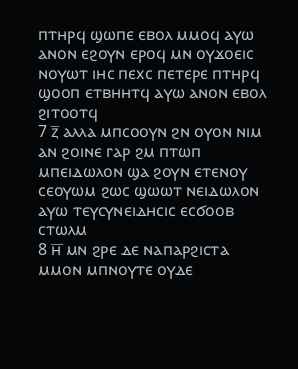ⲡⲧⲏⲣϥ ϣⲱⲡⲉ ⲉⲃⲟⲗ ⲙⲙⲟϥ ⲁⲩⲱ ⲁⲛⲟⲛ ⲉϩⲟⲩⲛ ⲉⲣⲟϥ ⲙⲛ ⲟⲩϫⲟⲉⲓⲥ ⲛⲟⲩⲱⲧ ⲓⲏⲥ ⲡⲉⲭⲥ ⲡⲉⲧⲉⲣⲉ ⲡⲧⲏⲣϥ ϣⲟⲟⲡ ⲉⲧⲃⲏⲏⲧϥ ⲁⲩⲱ ⲁⲛⲟⲛ ⲉⲃⲟⲗ ϩⲓⲧⲟⲟⲧϥ
7 ⲍ̅ ⲁⲗⲗⲁ ⲙⲡⲥⲟⲟⲩⲛ ϩⲛ ⲟⲩⲟⲛ ⲛⲓⲙ ⲁⲛ ϩⲟⲓⲛⲉ ⲅⲁⲣ ϩⲙ ⲡⲧⲱⲡ ⲙⲡⲉⲓⲇⲱⲗⲟⲛ ϣⲁ ϩⲟⲩⲛ ⲉⲧⲉⲛⲟⲩ ⲥⲉⲟⲩⲱⲙ ϩⲱⲥ ϣⲱⲱⲧ ⲛⲉⲓⲇⲱⲗⲟⲛ ⲁⲩⲱ ⲧⲉⲩⲥⲩⲛⲉⲓⲇⲏⲥⲓⲥ ⲉⲥϭⲟⲟⲃ ⲥⲧⲱⲗⲙ
8 ⲏ̅ ⲙⲛ ϩⲣⲉ ⲇⲉ ⲛⲁⲡⲁⲣϩⲓⲥⲧⲁ ⲙⲙⲟⲛ ⲙⲡⲛⲟⲩⲧⲉ ⲟⲩⲇⲉ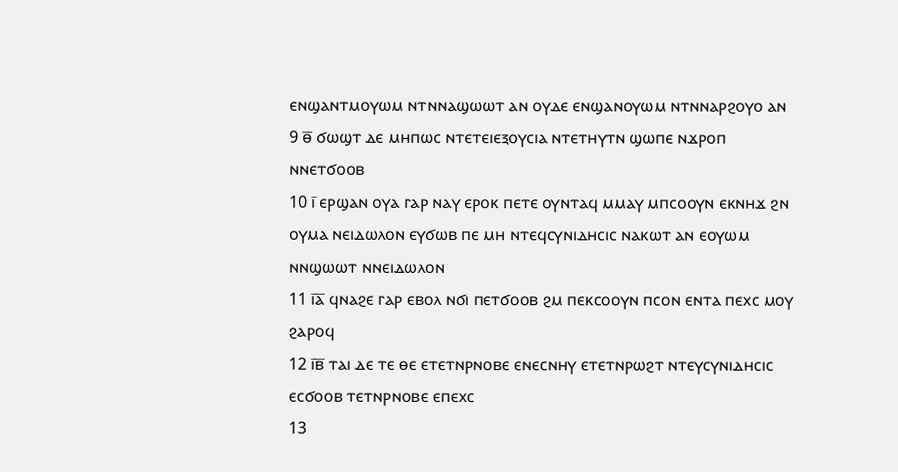ⲉⲛϣⲁⲛⲧⲙⲟⲩⲱⲙ ⲛⲧⲛⲛⲁϣⲱⲱⲧ ⲁⲛ ⲟⲩⲇⲉ ⲉⲛϣⲁⲛⲟⲩⲱⲙ ⲛⲧⲛⲛⲁⲣϩⲟⲩⲟ ⲁⲛ
9 ⲑ̅ ϭⲱϣⲧ ⲇⲉ ⲙⲏⲡⲱⲥ ⲛⲧⲉⲧⲉⲓⲉⲝⲟⲩⲥⲓⲁ ⲛⲧⲉⲧⲏⲩⲧⲛ ϣⲱⲡⲉ ⲛϫⲣⲟⲡ ⲛⲛⲉⲧϭⲟⲟⲃ
10 ⲓ̅ ⲉⲣϣⲁⲛ ⲟⲩⲁ ⲅⲁⲣ ⲛⲁⲩ ⲉⲣⲟⲕ ⲡⲉⲧⲉ ⲟⲩⲛⲧⲁϥ ⲙⲙⲁⲩ ⲙⲡⲥⲟⲟⲩⲛ ⲉⲕⲛⲏϫ ϩⲛ ⲟⲩⲙⲁ ⲛⲉⲓⲇⲱⲗⲟⲛ ⲉⲩϭⲱⲃ ⲡⲉ ⲙⲏ ⲛⲧⲉϥⲥⲩⲛⲓⲇⲏⲥⲓⲥ ⲛⲁⲕⲱⲧ ⲁⲛ ⲉⲟⲩⲱⲙ ⲛⲛϣⲱⲱⲧ ⲛⲛⲉⲓⲇⲱⲗⲟⲛ
11 ⲓ̅ⲁ̅ ϥⲛⲁϩⲉ ⲅⲁⲣ ⲉⲃⲟⲗ ⲛϭⲓ ⲡⲉⲧϭⲟⲟⲃ ϩⲙ ⲡⲉⲕⲥⲟⲟⲩⲛ ⲡⲥⲟⲛ ⲉⲛⲧⲁ ⲡⲉⲭⲥ ⲙⲟⲩ ϩⲁⲣⲟϥ
12 ⲓ̅ⲃ̅ ⲧⲁⲓ ⲇⲉ ⲧⲉ ⲑⲉ ⲉⲧⲉⲧⲛⲣⲛⲟⲃⲉ ⲉⲛⲉⲥⲛⲏⲩ ⲉⲧⲉⲧⲛⲣⲱϩⲧ ⲛⲧⲉⲩⲥⲩⲛⲓⲇⲏⲥⲓⲥ ⲉⲥϭⲟⲟⲃ ⲧⲉⲧⲛⲣⲛⲟⲃⲉ ⲉⲡⲉⲭⲥ
13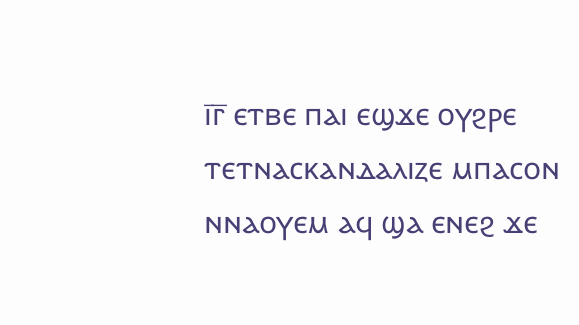ⲓ̅ⲅ̅ ⲉⲧⲃⲉ ⲡⲁⲓ ⲉϣϫⲉ ⲟⲩϩⲣⲉ ⲧⲉⲧⲛⲁⲥⲕⲁⲛⲇⲁⲗⲓⲍⲉ ⲙⲡⲁⲥⲟⲛ ⲛⲛⲁⲟⲩⲉⲙ ⲁϥ ϣⲁ ⲉⲛⲉϩ ϫⲉ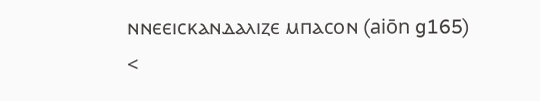ⲛⲛⲉⲉⲓⲥⲕⲁⲛⲇⲁⲗⲓⲍⲉ ⲙⲡⲁⲥⲟⲛ (aiōn g165)
<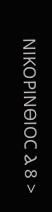ⲚⲒⲔⲞⲢⲒⲚⲐⲒⲞⲤ Ⲁ 8 >